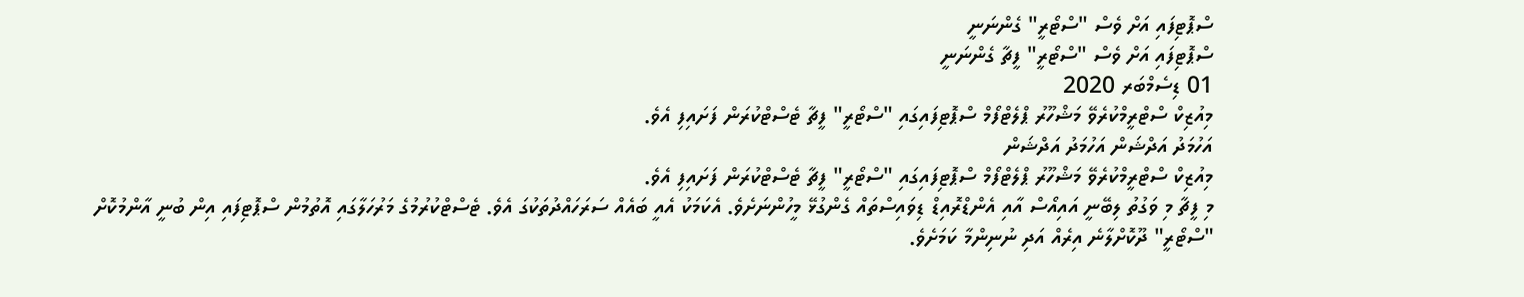ސްޕޮޓިފައި އަށް ވެސް "ސްޓޯރީ" ގެންނަނީ
ސްޕޮޓިފައި އަށް ވެސް "ސްޓޯރީ" ފީޗާ ގެންނަނީ
01 ޑިސެމްބަރ 2020
މިއުޒިކް ސްޓްރީމްކުރެވޭ މަޝްހޫރު ޕްލެޓްފޯމް ސްޕޮޓިފައިގައި "ސްޓޯރީ" ފީޗާ ޓެސްޓްކުރަން ފަށައިފި އެވެ.
އަހުމަދު އަދްޝަން އަހުމަދު އަދްޝަން
މިއުޒިކް ސްޓްރީމްކުރެވޭ މަޝްހޫރު ޕްލެޓްފޯމް ސްޕޮޓިފައިގައި "ސްޓޯރީ" ފީޗާ ޓެސްޓްކުރަން ފަށައިފި އެވެ.
މި ފީޗާ މި ވަގުތު ލިބޭނީ އައިއޯސް އާއި އެންޑްރޮއިޑް ޑިވައިސްތައް ގެންގުޅޭ މީހުންނަށެވެ. އެކަމަކު އެއީ ބައެއް ސަރަހައްދުތަކުގަ އެވެ. ޓެސްޓްކުރުމުގެ މަރުހަލާގައި އޮތުމުން ސްޕޮޓިފައި އިން ބުނީ އާންމުކޮށް "ސްޓޯރީ" ދޫކޮށްލާނެ އިރެއް އަދި ނުނިންމާ ކަމަށެވެ.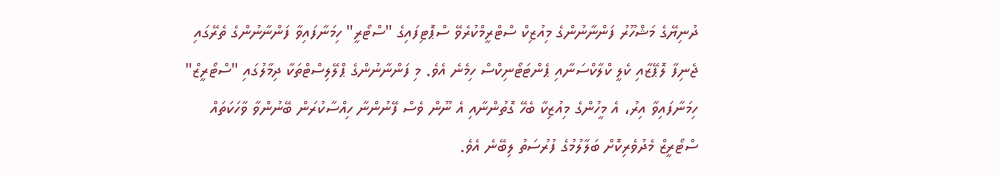ދުނިޔޭގެ މަޝްހޫރު ފަންނާނުންގެ މިއުޒިކް ސްޓްރީމްކުރެވޭ ސްޕޮޓިފައިގެ "ސްޓޯރީ" ހިމަނާފައިވާ ފަންނާނުންގެ ތެރޭގައި ޖެނިފާ ލޮޕޭޒާއި ކެލީ ކްލާކްސަނާއި ޕެންޓަޓޯނިކްސް ހިމެނެ އެވެ. މި ފަންނާނުންގެ ޕްލޭލިސްޓްތަކާ ދިމާލުގައި "ސްޓޯރީޒް" ހިމަނާފައިވާ އިރު، އެ މީހުންގެ މިއުޒިކާ ބެހޭ ގޮތުންނާއި އެ ނޫން ވެސް ފޭނުންނާ ހިއްސާކުރަން ބޭނުންވާ ވާހަކަތައް ސްޓޯރީޒް މެދުވެރިކޮށް ބަލާލުމުގެ ފުރުސަތު ލިބޭނެ އެވެ.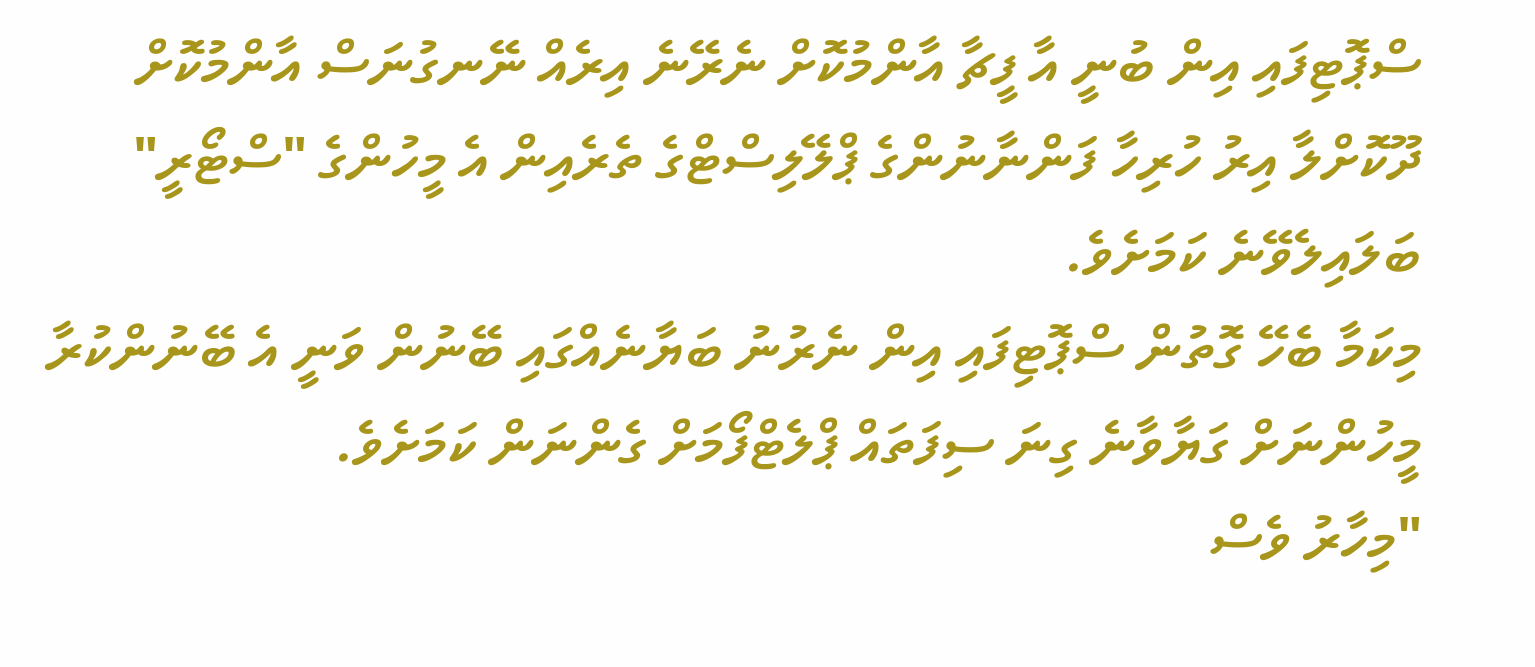ސްޕޮޓިފައި އިން ބުނީ އާ ފީޗާ އާންމުކޮށް ނެރޭނެ އިރެއް ނޭނގުނަސް އާންމުކޮށް ދޫކޮށްލާ އިރު ހުރިހާ ފަންނާނުންގެ ޕްލޭލިސްޓްގެ ތެރެއިން އެ މީހުންގެ "ސްޓޯރީ" ބަލައިލެވޭނެ ކަމަށެވެ.
މިކަމާ ބެހޭ ގޮތުން ސްޕޮޓިފައި އިން ނެރުނު ބަޔާނެއްގައި ބޭނުން ވަނީ އެ ބޭނުންކުރާ މީހުންނަށް ގަޔާވާނެ ގިނަ ސިފަތައް ޕްލެޓްފޯމަށް ގެންނަން ކަމަށެވެ.
"މިހާރު ވެސް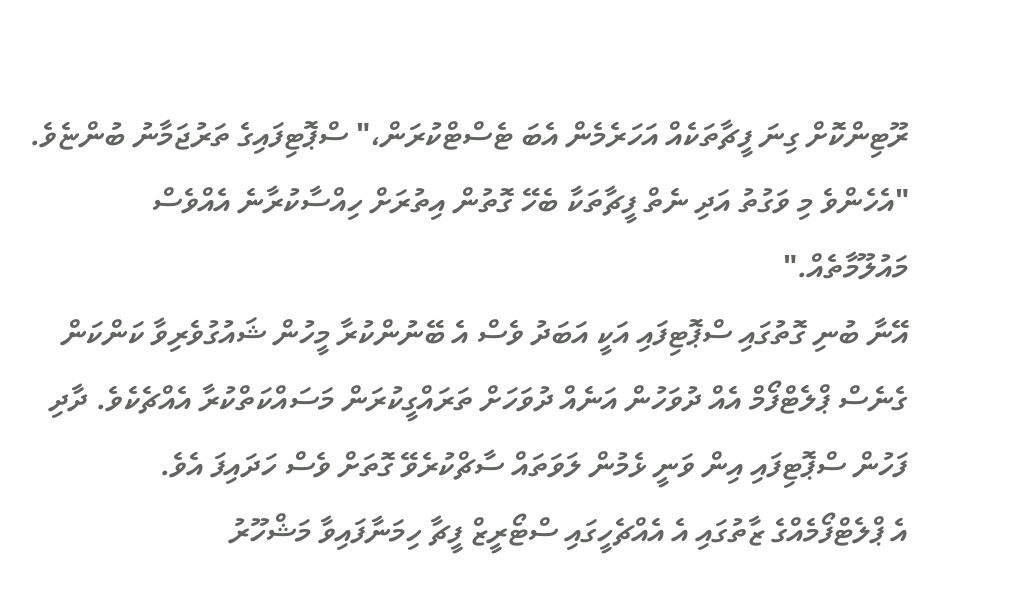ރޫޓިންކޮށް ގިނަ ފީޗާތަކެއް އަހަރެމެން އެބަ ޓެސްޓްކުރަން،" ސްޕޮޓިފައިގެ ތަރުޖަމާނު ބުންޏެވެ. "އެހެންވެ މި ވަގުތު އަދި ނެތް ފީޗާތަކާ ބެހޭ ގޮތުން އިތުރަށް ހިއްސާކުރާނެ އެއްވެސް މައުލޫމާތެއް."
އޭނާ ބުނި ގޮތުގައި ސްޕޮޓިފައި އަކީ އަބަދު ވެސް އެ ބޭނުންކުރާ މީހުން ޝައުގުވެރިވާ ކަންކަން ގެނެސް ޕްލެޓްފޯމް އެއް ދުވަހުން އަނެއް ދުވަހަށް ތަރައްގީކުރަން މަސައްކަތްކުރާ އެއްޗެކެވެ. ދާދި ފަހުން ސްޕޮޓިފައި އިން ވަނީ ޅެމުން ލަވަތައް ސާޗްކުރެވޭ ގޮތަށް ވެސް ހަދައިފަ އެވެ.
އެ ޕްލެޓްފޯމެއްގެ ޒާތުގައި އެ އެއްޗެހީގައި ސްޓޯރީޒް ފީޗާ ހިމަނާފައިވާ މަޝްހޫރު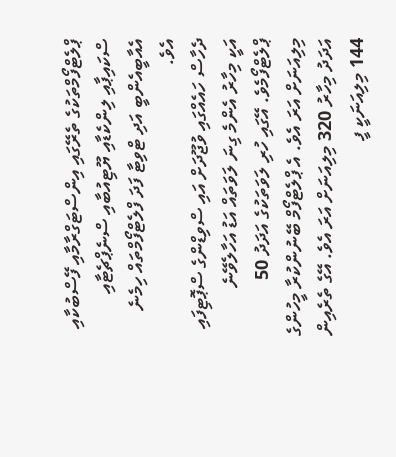ޕްލެޓްފޯމްތަކުގެ ތެރޭގައި އިންސްޓަގްރާމާއި ފޭސްބުކާއި ސްކައިޕާއި ލިންކެޑާއި ޔޫޓިއުބާއި ސްނެޕްޗެޓާއި އެއާބީއެންބީ އަދި ޓްވިޓާ ފަދަ ފްލެޓްފޯމްތައް ހިމެނެ އެވެ.
ދެހާސް ހައެއްގައި ވުޖޫދަށް އައި ސްވިޑްންގެ ސްޕޮޓިފައި އަކީ މިހާރު އެންމެ ގިނަ ލަވަތައް އަޑު އަހާލެވޭނެ ޕްލެޓްފޯމެވެ. އޭގައި ހުރި ލަވަތަކުގެ އަދަދު 50 މިލިއަނަށް އަރަ އެވެ. އެ ޕްލެޓްފޯމް ބޭނުންކުރާ މީހުންގެ އަދަދު މިހާރު 320 މިލިއަނަށް އަރަ އެވެ. އޭގެ ތެރެއިން 144 މިލިއަނަކީ ފީ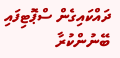ދައްކައިގެން ސްޕޮޓިފައި ބޭނުންކުރާ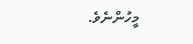މީހުންނެވެ.